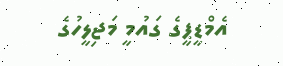އެމްޑީޕީގެ ގައުމީ މަޖިލީހުގެ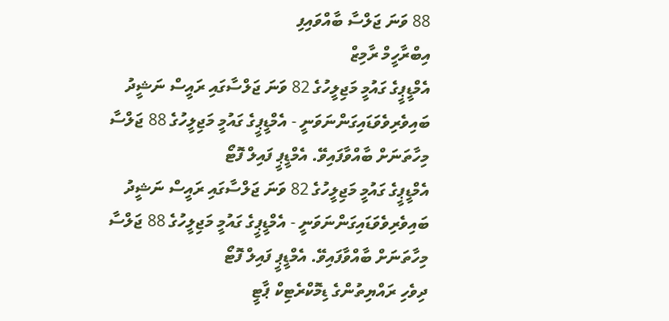88 ވަނަ ޖަލްސާ ބާއްވައިފި
އިބްރާހީމް ރާމިޒް
އެމްޑީޕީގެ ގައުމީ މަޖިލީހުގެ 82 ވަނަ ޖަލްސާގައި ރައީސް ނަޝީދު ބައިވެރިވެވަޑައިގަންނަވަނީ - އެމްޑީޕީގެ ގައުމީ މަޖިލީހުގެ 88 ޖަލްސާ މިހާތަނަށް ބާއްވާފައިވޭ. އެމްޑީޕީ ފައިލް ފޮޓޯ
އެމްޑީޕީގެ ގައުމީ މަޖިލީހުގެ 82 ވަނަ ޖަލްސާގައި ރައީސް ނަޝީދު ބައިވެރިވެވަޑައިގަންނަވަނީ - އެމްޑީޕީގެ ގައުމީ މަޖިލީހުގެ 88 ޖަލްސާ މިހާތަނަށް ބާއްވާފައިވޭ. އެމްޑީޕީ ފައިލް ފޮޓޯ
ދިވެހި ރައްޔިތުންގެ ޑިމޮކްރެޓިކް ޕާޓީ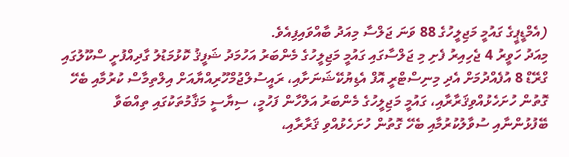(އެމްޑީޕީގެ ގައުމީ މަޖިލީހުގެ 88 ވަނަ ޖަލްސާ މިއަދު ބާއްވައިފިއެވެ.
މިއަދު ހަވީރު 4 ޖެހިއިރު ފެށި މި ޖަލްސާގައި ގައުމީ މަޖިލީހުގެ މެންބަރު އަހުމަދު ޝަފީޤު ކޮޅުމަޑުލު ގާދިއްފުށީ ސްކޫލުގައި ގްރޭޑް 8 އުފެއްދުމަށް އެދި މިނިސްޓްރީ އޮފް އެޑިޔުކޭޝަނަށާއި، ރައީސުލްޖުމްހޫރިއްޔާއަށް އިލްތިމާސް ކުރުމާއި ބެހޭ ގޮތުން ހުށަހެޅުއްވިޤަރާރާއި، ގައުމީ މަޖިލީހުގެ މެންބަރު އަލްހާން ފަހުމީ، ސިޔާސީ މަޤާމުތަކުގައި ތިއްބަވާ ބޭފުޅުންނާއި ސުވާލުކުރުމާއި ބެހޭ ގޮތުން ހުށަހެޅުއްވި ޤަރާރާއި،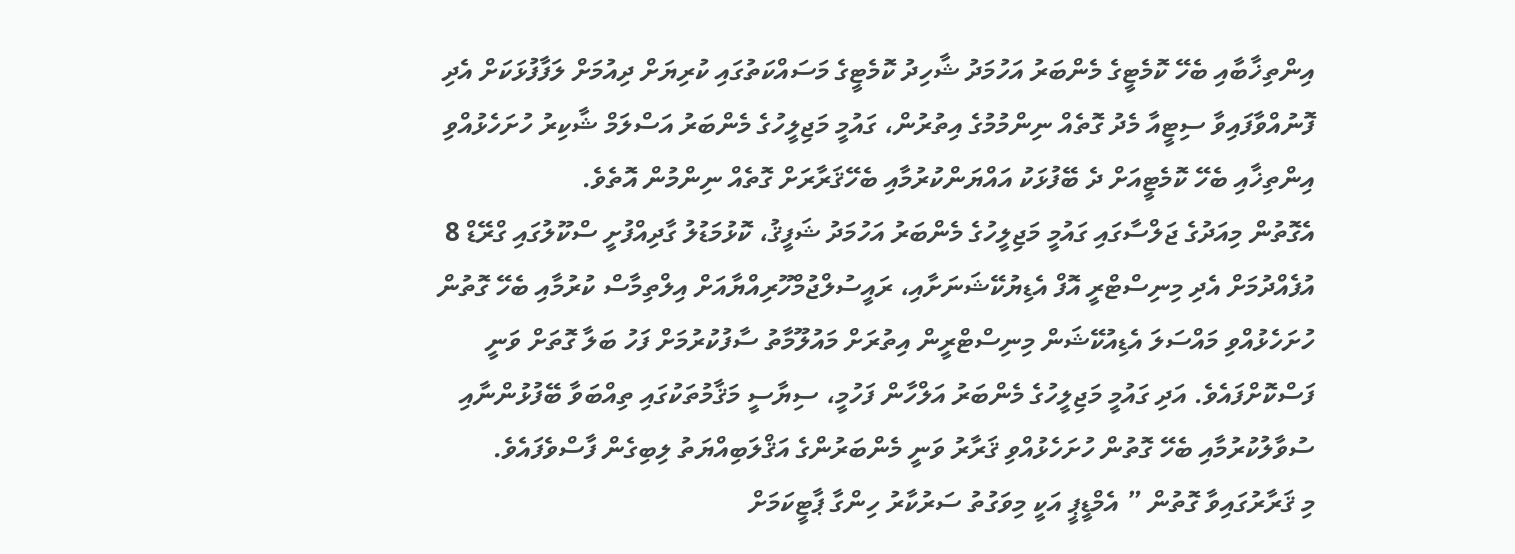އިންތިޚާބާއި ބެހޭ ކޮމެޓީގެ މެންބަރު އަހުމަދު ޝާހިދު ކޮމެޓީގެ މަސައްކަތުގައި ކުރިޔަށް ދިއުމަށް ލަފާފުޅަކަށް އެދި ފޮނުއްވާފައިވާ ސިޓީއާ މެދު ގޮތެއް ނިންމުމުގެ އިތުރުން، ގައުމީ މަޖިލީހުގެ މެންބަރު އަސްލަމް ޝާކިރު ހުށަހެޅުއްވި އިންތިޚާއި ބެހޭ ކޮމެޓީއަށް ދެ ބޭފުޅަކު އައްޔަންކުރުމާއި ބެހޭޤަރާރަށް ގޮތެއް ނިންމުން އޮތެވެ.
އެގޮތުން މިއަދުގެ ޖަލްސާގައި ގައުމީ މަޖިލީހުގެ މެންބަރު އަހުމަދު ޝަފީޤު، ކޮޅުމަޑުލު ގާދިއްފުށީ ސްކޫލުގައި ގްރޭޑް 8 އުފެއްދުމަށް އެދި މިނިސްޓްރީ އޮފް އެޑިޔުކޭޝަނަށާއި، ރައީސުލްޖުމްހޫރިއްޔާއަށް އިލްތިމާސް ކުރުމާއި ބެހޭ ގޮތުން ހުށަހެޅުއްވި މައްސަލަ އެޑިއުކޭޝަން މިނިސްޓްރީން އިތުރަށް މައުލޫމާތު ސާފުކުރުމަށް ފަހު ބަލާ ގޮތަށް ވަނީ ފަސްކޮށްފައެވެ. އަދި ގައުމީ މަޖިލީހުގެ މެންބަރު އަލްހާން ފަހުމީ، ސިޔާސީ މަޤާމުތަކުގައި ތިއްބަވާ ބޭފުޅުންނާއި ސުވާލުކުރުމާއި ބެހޭ ގޮތުން ހުށަހެޅުއްވި ޤަރާރު ވަނީ މެންބަރުންގެ އަޤްލަބިއްޔަތު ލިބިގެން ފާސްވެފައެވެ.
މި ޤަރާރުގައިވާ ގޮތުން ” އެމްޑީޕީ އަކީ މިވަގުތު ސަރުކާރު ހިންގާ ޕާޓީކަމަށް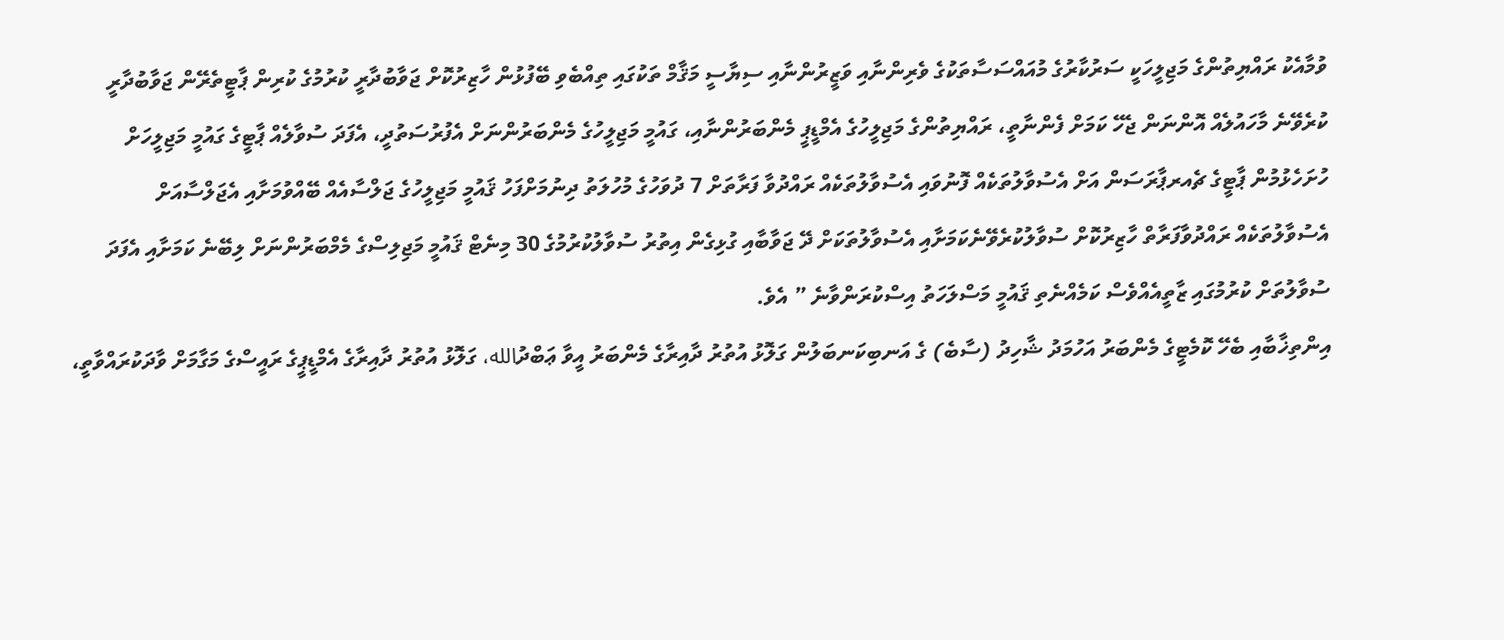ވުމާއެކު ރައްޔިތުންގެ މަޖިލީހަކީ ސަރުކާރުގެ މުއައްސަސާތަކުގެ ވެރިންނާއި ވަޒީރުންނާއި ސިޔާސީ މަޤާމް ތަކުގައި ތިއްބެވި ބޭފުޅުން ހާޒިރުކޮށް ޖަވާބުދާރީ ކުރުމުގެ ކުރިން ޕާޓީތެރޭން ޖަވާބުދާރީ ކުރެވޭނެ މާހައުލެއް އޮންނަން ޖެހޭ ކަމަށް ފެންނާތީ، ރައްޔިތުންގެ މަޖިލީހުގެ އެމްޑީޕީ މެންބަރުންނާއި، ގައުމީ މަޖިލީހުގެ މެންބަރުންނަށް އެފުރުސަތުދީ، އެފަދަ ސުވާލެއް ޕާޓީގެ ގައުމީ މަޖިލީހަށް ހުށަހެޅުމުން ޕާޓީގެ ޗެއރޕާރަސަން އަށް އެސުވާލުތަކެއް ފޮނުވައި އެސުވާލުތަކެއް ރައްދުވާ ފަރާތަށް 7 ދުވަހުގެ މުހުލަތު ދިނުމަށްފަހު ޤައުމީ މަޖިލީހުގެ ޖަލްސާއެއް ބޭއްވުމަށާއި އެޖަލްސާއަށް އެސުވާލުތަކެއް ރައްދުވާފަރާތް ހާޒިރުކޮށް ސުވާލުކުރެވޭނެކަމަށާއި އެސުވާލުތަކަށް ދޭ ޖަވާބާއި ގުޅިގެން އިތުރު ސުވާލުކުރުމުގެ 30 މިނެޓް ޤައުމީ މަޖިލިސްގެ މެމްބަރުންނަށް ލިބޭނެ ކަމަށާއި އެފަދަ ސުވާލުތަށް ކުރުމުގައި ޒާތީއެއްވެސް ކަމެއްނެތި ޤައުމީ މަސްލަހަތު އިސްކުރަންވާނެ ” އެވެ.
އިންތިޚާބާއި ބެހޭ ކޮމެޓީގެ މެންބަރު އަހުމަދު ޝާހިދު (ސާބެ) ގެ އަނބިކަނބަލުން ގަލޮޅު އުތުރު ދާއިރާގެ މެންބަރު އީވާ ޢަބްދުالله، ގަލޮޅު އުތުރު ދާއިރާގެ އެމްޑީޕީގެ ރައީސްގެ މަގާމަށް ވާދަކުރައްވާތީ،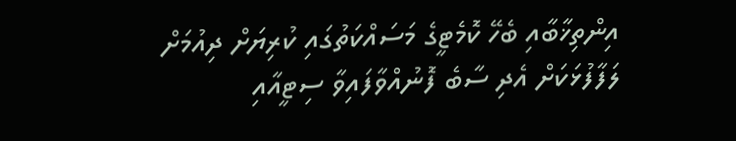އިންތިޚާބާއި ބެހޭ ކޮމެޓީގެ މަސައްކަތުގައި ކުރިޔަށް ދިއުމަށް ލަފާފުޅަކަށް އެދި ސާބެ ފޮނުއްވާފައިވާ ސިޓީއާއި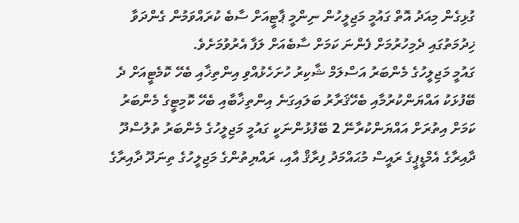ގުޅިގެން މިއަދު އޮތް ގައުމީ މަޖިލީހުން ނިންމީ ޕާޓީއަށް ސާބެ ކުރައްވަމުން ގެންދަވާ ޚިދުމަތުގައި ދެމިހުރުމަށް ފެންނަ ކަމަށް ސާބެއަށް ލަފާ އެރުވުމަށެވެ.
ގައުމީ މަޖިލީހުގެ މެންބަރު އަސްލަމް ޝާކިރު ހުށަހެޅުއްވި އިންތިޚާއި ބެހޭ ކޮމެޓީއަށް ދެ ބޭފުޅަކު އައްޔަންކުރުމާއި ބެހޭޤަރާރު ބަލައިގަނެ އިންތިޚާބާއި ބެހޭ ކޮމިޓީގެ މެންބަރު ކަމަށް އިތުރަށް އައްޔަންކުރާނޭ 2 ބޭފުޅުންނަކީ ގައުމީ މަޖިލީހުގެ މެންބަރު ތުލުސްދޫ ދާއިރާގެ އެމްޑީޕީގެ ރައީސް މުޙައްމަދު ފިރާޤް އާއި، ރައްޔިތުންގެ މަޖިލީހުގެ ތިނަދޫ ދާއިރާގެ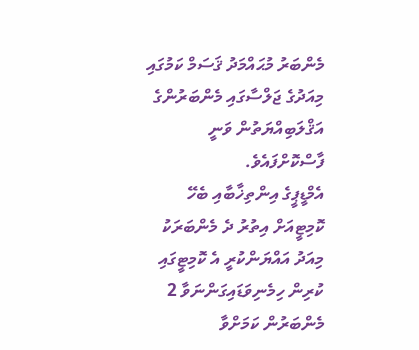މެންބަރު މުޙައްމަދު ޤަސަމް ކަމުގައި މިއަދުގެ ޖަލްސާގައި މެންބަރުންގެ އަޤްލަބިއްޔަތުން ވަނީ ފާސްކޮށްފައެވެ.
އެމްޑީޕީގެ އިންތިޚާބާއި ބެހޭ ކޮމިޓީއަށް އިތުރު ދެ މެންބަރަކު މިއަދު އައްޔަންކުރީ އެ ކޮމިޓީގައި ކުރިން ހިމެނިވަޑައިގަންނަވާ 2 މެންބަރުން ކަމަށްވާ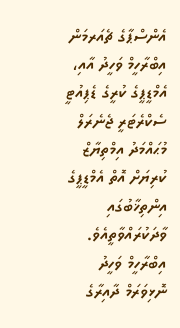އެންސްޕާގެ ޗެއަރމަން އިބްރާހީމް ވަހީދު އާއި، އެމްޑީޕީގެ ކުރީގެ ޑެޕިއުޓީ ސެކްރެޓަރީ ޖެނެރަލް މުޙައްމަދު އިމްތިޔާޒް ކުރިޔަށް އޮތް އެމްޑީޕީގެ އިންތިޚާބުގައި ވާދަކުރައްވާތީއެވެ. އިބްރާހީމް ވަހީދު ނޮޅިވަރަމް ދާއިރާގެ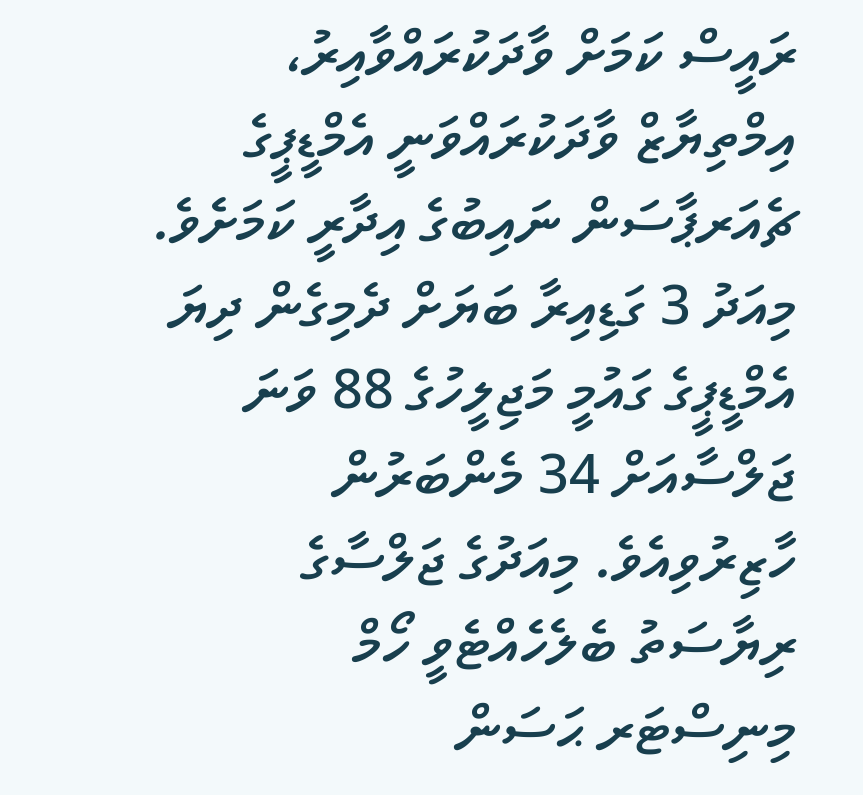ރައީސް ކަމަށް ވާދަކުރައްވާއިރު، އިމްތިޔާޒް ވާދަކުރައްވަނީ އެމްޑީޕީގެ ޗެއަރޕާސަން ނައިބުގެ އިދާރީ ކަމަށެވެ.
މިއަދު 3 ގަޑިއިރާ ބަޔަށް ދެމިގެން ދިޔަ އެމްޑީޕީގެ ގައުމީ މަޖިލީހުގެ 88 ވަނަ ޖަލްސާއަށް 34 މެންބަރުން ހާޒިރުވިއެވެ. މިއަދުގެ ޖަލްސާގެ ރިޔާސަތު ބެލެހެއްޓެވީ ހޯމް މިނިސްޓަރ ޙަސަން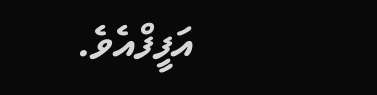އަފީފްއެވެ.